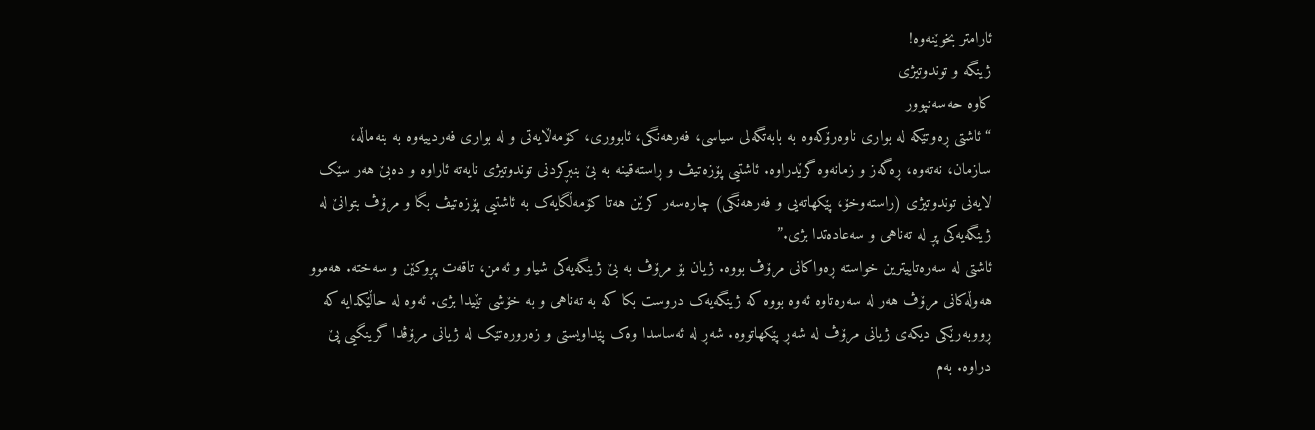ئارامتر بخوێنەوە!
ژینگە و توندوتیژی
کاوە حەسەنپوور
“ئاشتی ڕەوتێکە لە بواری ناوەرۆکەوە بە بابەتگەلی سیاسی، فەرهەنگی، ئابووری، کۆمەڵایەتی و لە بواری فەردییەوە بە بنەماڵە، سازمان، نەتەوە، ڕەگەز و زمانەوە گرێدراوە. ئاشتیی پۆزەتیڤ و ڕاستەقینە بە بێ بنبڕکردنی توندوتیژی نایەتە ئاراوە و دەبێ هەر سێک لایەنی توندوتیژی (راستەوخۆ، پێکهاتەیی و فەرهەنگی) چارەسەر کرێن هەتا کۆمەڵگایەک بە ئاشتیی پۆزەتیڤ بگا و مرۆڤ بتوانێ لە ژینگەیەکی پڕ لە تەناهی و سەعادەتدا بژی.”
ئاشتی لە سەرەتاییترین خواستە ڕەواکانی مرۆڤ بووە. ژیان بۆ مرۆڤ بە بێ ژینگەیەکی شیاو و ئەمن، تاقەت پڕوکێن و سەختە. هەموو هەوڵەکانی مرۆڤ هەر لە سەرەتاوە ئەوە بووە کە ژینگەیەک دروست بکا کە بە تەناهی و بە خۆشی تێیدا بژی. ئەوە لە حاڵێکدایە کە ڕووبەرێکی دیکەی ژیانی مرۆڤ لە شەڕ پێکهاتووە. شەڕ لە ئەساسدا وەک پێداویستی و زەرورەتێک لە ژیانی مرۆڤدا گرینگیی پێ دراوە. بەم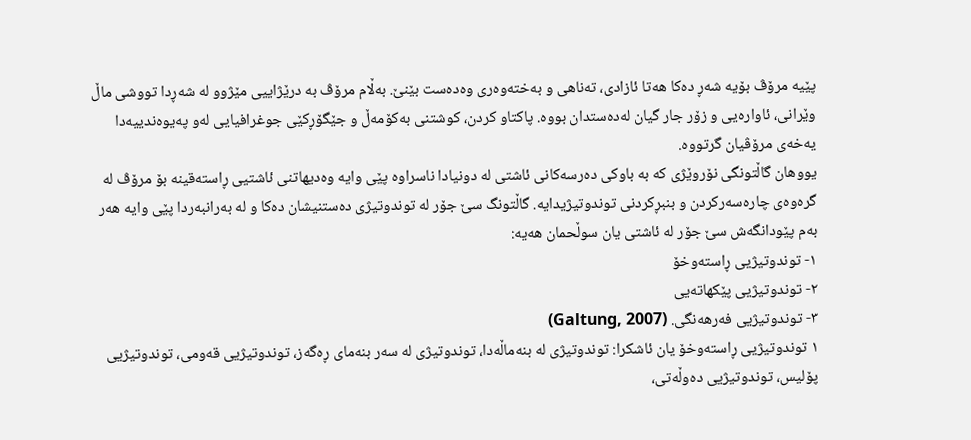پێیە مرۆڤ بۆیە شەڕ دەکا هەتا ئازادی، تەناهی و بەختەوەری وەدەست بێنێ. بەڵام مرۆڤ بە درێژاییی مێژوو لە شەڕدا تووشی ماڵ وێرانی، ئاوارەیی و زۆر جار گیان لەدەستدان بووە. پاکتاو کردن، کوشتنی بەکۆمەڵ و جێگۆڕکێی جوغرافیایی لەو پەیوەندییەدا یەخەی مرۆڤیان گرتووە.
یووهان گاڵتونگی نۆروێژی کە بە باوکی دەرسەکانی ئاشتی لە دونیادا ناسراوە پێی وایە وەدیهاتنی ئاشتیی ڕاستەقینە بۆ مرۆڤ لە گرەوەی چارەسەرکردن و بنبڕکردنی توندوتیژیدایە. گاڵتونگ سێ جۆر لە توندوتیژی دەستنیشان دەکا و لە بەرانبەردا پێی وایە هەر بەم پێودانگەش سێ جۆر لە ئاشتی یان سوڵحمان هەیە:
١- توندوتیژیی ڕاستەوخۆ
٢- توندوتیژیی پێکهاتەیی
٣- توندوتیژیی فەرهەنگی. (Galtung, 2007)
١ توندوتیژیی ڕاستەوخۆ یان ئاشکرا: توندوتیژی لە بنەماڵەدا، توندوتیژی لە سەر بنەمای ڕەگەز، توندوتیژیی قەومی، توندوتیژیی پۆلیس، توندوتیژیی دەوڵەتی،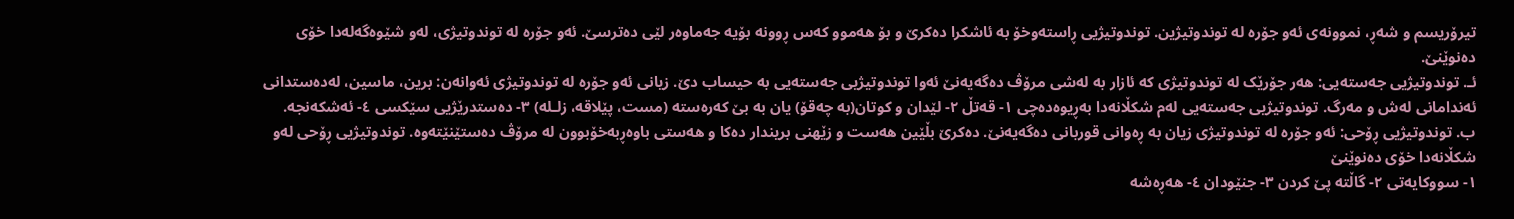تیرۆریسم و شەڕ، نموونەی ئەو جۆرە لە توندوتیژین. توندوتیژیی ڕاستەوخۆ بە ئاشكرا دەکرێ و بۆ هەموو کەس ڕوونە بۆیە جەماوەر لێی دەترسێ. ئەو جۆرە لە توندوتیژی، لەو شێوەگەلەدا خۆی دەنوێنێ.
ئـ. توندوتیژیی جەستەیی: هەر جۆرێک لە توندوتیژی کە ئازار بە لەشی مرۆڤ دەگەیەنێ ئەوا توندوتیژیی جەستەیی بە حیساب دێ. زیانی ئەو جۆرە لە توندوتیژی ئەوانەن: برین، ماسین، لەدەستدانی ئەندامانی لەش و مەرگ. توندوتیژیی جەستەیی لەم شکڵانەدا بەڕیوەدەچی ١- قەتڵ ٢- لێدان و کوتان(بە چەقۆ) یان بە بێ کەرەستە (مست، پێلاقە، زلـلە) ٣- دەستدرێژیی سێکسی ٤- ئەشکەنجە.
ب. توندوتیژیی ڕۆحی: ئەو جۆرە لە توندوتیژی زیان بە ڕەوانی قوربانی دەگەیەنێ. دەکرێ بڵێین هەست و زێهنی بریندار دەکا و هەستی باوەڕبەخۆبوون لە مرۆڤ دەستێنێتەوە. توندوتیژیی ڕۆحی لەو شکڵانەدا خۆی دەنوێنێ
١- سووکایەتی ٢- گاڵتە پێ کردن ٣- جنێودان ٤- هەڕەشە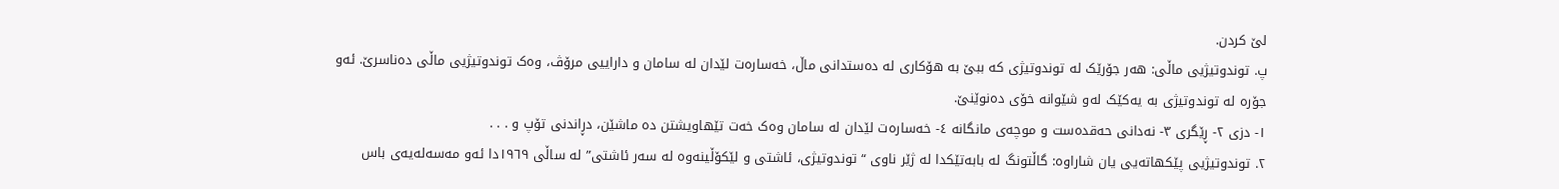لێ کردن.
پ. توندوتیژیی ماڵی: هەر جۆرێک لە توندوتیژی کە ببێ بە هۆکاری لە دەستدانی ماڵ، خەسارەت لێدان لە سامان و داراییی مرۆڤ، وەک توندوتیژیی ماڵی دەناسرێ. ئەو جۆرە لە توندوتیژی بە یەکێک لەو شێوانە خۆی دەنوێنێ.
١- دزی ٢- ڕێگری ٣- نەدانی حەقدەست و موچەی مانگانە ٤- خەسارەت لێدان لە سامان وەک خەت تێهاویشتن دە ماشێن، دڕاندنی تۆپ و . . .
٢. توندوتیژیی پێکهاتەیی یان شاراوە: گاڵتونگ لە بابەتێکدا لە ژێر ناوی “توندوتیژی، ئاشتی و لێکۆڵینەوە لە سەر ئاشتی” لە ساڵی ١٩٦٩دا ئەو مەسەلەیەی باس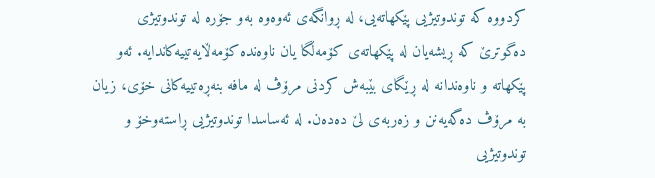کردووە کە توندوتیژیی پێکهاتەیی، لە ڕوانگەی ئەوەوە بەو جۆرە لە توندوتیژی دەگوترێ کە ڕیشەیان لە پێکهاتەی کۆمەڵگا یان ناوەندە کۆمەڵایەتییەکاندایە. ئەو پێکهاتە و ناوەندانە لە ڕێگای بێبەش کردنی مرۆڤ لە مافە بنەڕەتییەکانی خۆی، زیان بە مرۆڤ دەگەیەنن و زەربەی لێ دەدەن. لە ئەساسدا توندوتیژیی ڕاستەوخۆ و توندوتیژیی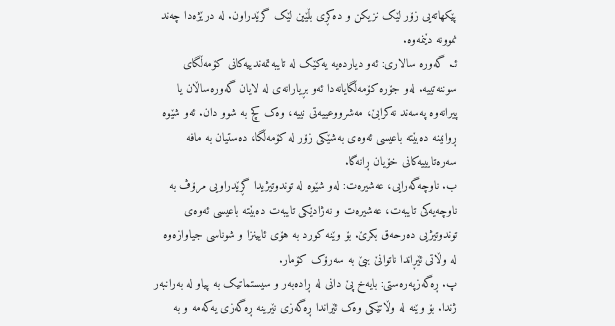پێکهاتەیی زۆر لێک نزیکن و دەکڕی بڵێین لێک گرێدراون. لە درێژەدا چەند نموونە دێنمەوە.
ئـ. گەورە سالاری: ئەو دیاردەیە یەكێک لە تایبەتمەندییەکانی کۆمەڵگای سوننەتییە. لەو جۆرە کۆمەڵگایانەدا ئەو بڕیارانەی لە لایان گەورەساڵان یا پیرانەوە پەسەند نەکرابێ، مەشرووعییەتی نییە، وەک کچ بە شوو دان. ئەو شێوە ڕوانینە دەبێتە باعیسی ئەوەی بەشێکی زۆر لە کۆمەڵگا، دەستیان بە مافە سەرەتایییەکانی خۆیان ڕانەگا.
ب. ناوچەگەرایی، عەشیرەت: لەو شێوە لە توندوتیژیدا گڕێدراویی مرۆڤ بە ناوچەیەکی تایبەت، عەشیرەت و نەژادێکی تایبەت دەبێتە باعیسی ئەوەی توندوتیژیی دەرحەق بکرێ. بۆ وێنە کورد بە هۆی ئایینزا و شوناسی جیاوازەوە لە وڵاتی ئێڕاندا ناتوانێ ببێ بە سەرۆک کۆمار.
پ. ڕەگەزپەرەستی: بایەخ پێ دانی لە ڕادەبەر و سیستماتیک بە پیاو لە بەرانبەر ژندا. بۆ وێنە لە وڵاتێکی وەک ئێراندا ڕەگەزی نێرینە ڕەگەزی یەکەمە و بە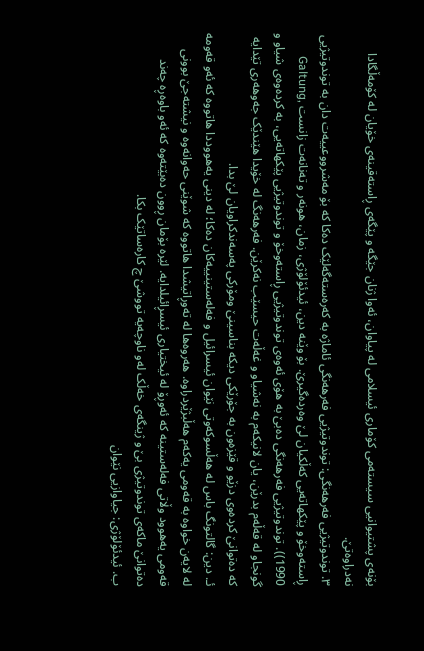بۆنەی پشتیوانیی سیستەمی کۆماری ئیسلامی لە پیاوان، ئەوا ژنان جێگە و پێگەی ڕاستەقینەی خۆیان لە کۆمەڵگادا نەدراوەتێ.
٣. توندوتیژیی فەرهەنگی: توندوتیژیی فەرهەنگی ئاماژە بە کەرەستەگەلێک دەکا کە بۆ مەشرووعییەت دان بە توندوتیژیی ڕاستەوخۆ و پێکهاتەیی کەڵکیان لێ وەردەگیرێ. بۆ وێنە دین، ئیدئۆلۆژی، زمان، هونەر و تەنانەت زانست Galtung, 1990)). توندوتیژیی فەرهەنگی دەبێ بە هۆی ئەوەی توندوتیژیی ڕاستەوخۆ و توندوتیژیی پێکهاتەیی، بە کردەوەی شیاو و گونجاو لە قەڵەم بدرێن، یان لانیکەم بە نەشیاو و غەڵەت حیسێب نەکرێن. فەرهەنگ لە خۆیدا هێندێک جەوهەری تێدایە کە دەتوانێ کردەوی دزێو و قێزەون بە جۆرێکی دیکە بناسینێ ومۆرکی پەسەندکراویان لێ بدا.
ئـ. دین: گالتونگ باس لە هەڵسوکەوتی نێوان ئیسرائیل و فەلەستینییەکان دەکا؛ لە دینی یەهووددا هاتووە کە ئەو قەومە لە لایەن خواوە بە قەومی یەکەم هەڵبژێردراوە. هەروەها لە تەوڕاتیشدا هاتووە کە شوێنی حەوانەوە و نیشتەجێ بوونی قەومی یەهوود وڵاتی فەلەستینە کە ئەوڕۆ لە ئیختیاری ئیسڕائیلدایە. لێرە بۆمان ڕوون دەبێتەوە کە ئەو باوەڕە چەند دەتوانێ ماکەی توندوتیژی بێ و ژینگەی خەڵک لەو ناوچەیە تووشێ چ کارەساتێک بکا.
ب. ئیدئۆلۆژی: جیاوازیی نێوان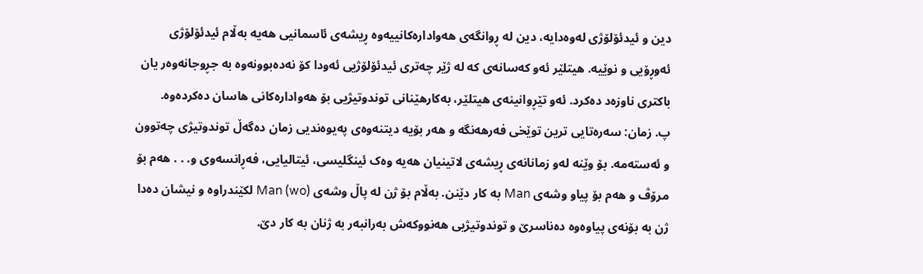دین و ئیدئۆلۆژی لەوەدایە، دین لە ڕوانگەی هەوادارەکانییەوە ڕیشەی ئاسمانیی هەیە بەڵام ئیدئۆلۆژی ئەوڕۆیی و نوێیە. هیتلێر ئەو کەسانەی کە لە ژێر چەتری ئیدئۆلۆژیی ئەودا کۆ نەدەبوونەوە بە جڕوجانەوەر یان باکتری ناوزەد دەکرد. ئەو تێڕوانینەی هیتلێر، بەکارهێنانی توندوتیژیی بۆ هەوادارەکانی هاسان دەکردەوە.
پ. زمان: سەرەتایی ترین توێخی فەرهەنگە و هەر بۆیە دیتنەوەی پەیوەندیی زمان دەگەڵ توندوتیژی چەتوون و ئەستەمە. بۆ وێنە لەو زمانانەی ڕیشەی لاتینیان هەیە وەک ئینگلیسی، ئیتالیایی، فەڕانسەوی و. . . هەم بۆ مرۆڤ و هەم بۆ پیاو وشەی Man بە کار دێنن. بەڵام بۆ ژن لە پاڵ وشەی Man (wo) لکێندراوە و نیشان دەدا ژن بە بۆنەی پیاوەوە دەناسرێ و توندوتیژیی هەنووکەش بەرانبەر بە ژنان بە کار دێ.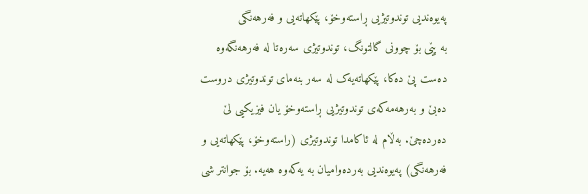پەیوەندیی توندوتیژیی ڕاستەوخۆ، پێکهاتەیی و فەرهەنگی
بە پێی بۆ چوونی گالتونگ، توندوتیژی سەرەتا لە فەرهەنگەوە دەست پێ دەکا، پێکهاتەیەک لە سەر بنەمای توندوتیژی دروست دەبێ و بەرهەمەکەی توندوتیژیی ڕاستەوخۆ یان فیزیکیی لێ دەردەچێ. بەڵام لە ئاکامدا توندوتیژی (راستەوخۆ، پێکهاتەیی و فەرهەنگی) پەیوەندیی بەردەوامیان بە یەکەوە هەیە. بۆ جوانتر شی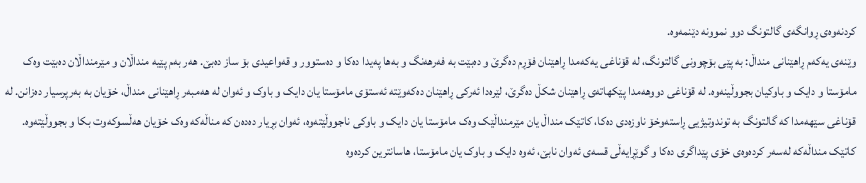کردنەوەی ڕوانگەی گالتونگ دوو نموونە دێنمەوە.
وێنەی یەکەم ڕاهێنانی منداڵ: بە پێی بۆچوونی گالتونگ، لە قۆناغی یەکەمدا ڕاهێنان فۆڕم دەگرێ و دەبێت بە فەرهەنگ و بەها پەیدا دەکا و دەستوور و قەواعیدی بۆ ساز دەبێ. هەر بەم پێیە منداڵان و مێرمنداڵان دەبێت وەک مامۆستا و دایک و باوکیان بجووڵینەوە. لە قۆناغی دووهەمدا پێکهاتەی ڕاهێنان شکڵ دەگرێ، لێرەدا ئەرکی ڕاهێنان دەکەوێتە ئەستۆی مامۆستا یان دایک و باوک و ئەوان لە هەمبەر ڕاهێنانی منداڵ، خۆیان بە بەرپرسیار دەزانن. لە قۆناغی سێهەمدا کە گالتونگ بە توندوتیژیی ڕاستەوخۆ ناوزەدی دەکا، کاتێک منداڵ یان مێرمنداڵێک وەک مامۆستا یان دایک و باوکی ناجووڵێتەوە، ئەوان بڕیار دەدەن کە مناڵەکە وەک خۆیان هەڵسوکەوت بکا و بجووڵێتەوە. کاتێک منداڵەکە لەسەر کردەوەی خۆی پێداگری دەکا و گوێڕایەڵی قسەی ئەوان نابێ، ئەوە دایک و باوک یان مامۆستا، هاسانترین کردەوە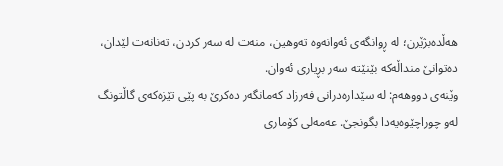هەڵدەبژێرن؛ لە ڕوانگەی ئەوانەوە تەوهین، منەت لە سەر کردن، تەنانەت لێدان، دەتوانێ منداڵەکە بێنێتە سەر بڕیاری ئەوان.
وێنەی دووهەم: لە سێدارەدرانی فەرزاد کەمانگەر دەکرێ بە پێی تێزەکەی گاڵتونگ لەو چوراچێوەیەدا بگونجێ. عەمەلی کۆماری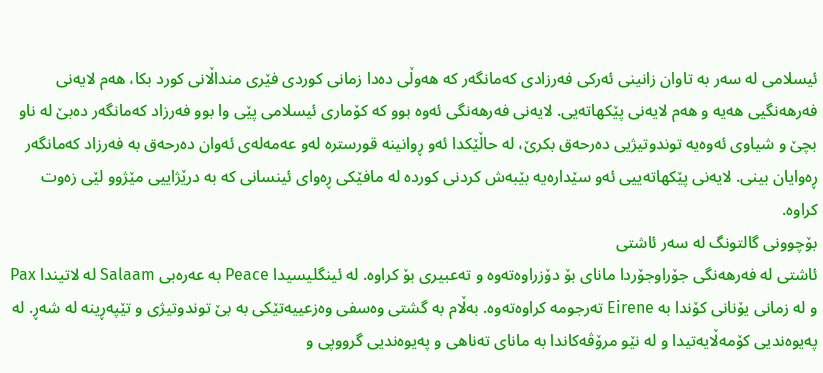ئیسلامی لە سەر بە تاوان زانینی ئەرکی فەرزادی کەمانگەر کە هەوڵی دەدا زمانی کوردی فێری منداڵانی کورد بکا، هەم لایەنی فەرهەنگیی هەیە و هەم لایەنی پێکهاتەیی. لایەنی فەرهەنگی ئەوە بوو کە کۆماری ئیسلامی پێی وا بوو فەرزاد کەمانگەر دەبێ لە ناو بچێ و شیاوی ئەوەیە توندوتیژیی دەرحەق بکرێ، لە حاڵێکدا ئەو ڕوانینە قورسترە لەو عەمەلەی ئەوان دەرحەق بە فەرزاد کەمانگەر ڕەوایان بینی. لایەنی پێکهاتەییی ئەو سێدارەیە بێبەش کردنی کوردە لە مافێکی ڕەوای ئینسانی کە بە درێژاییی مێژوو لێی زەوت کراوە.
بۆچوونی گالتونگ لە سەر ئاشتی
ئاشتی لە فەرهەنگی جۆراوجۆردا مانای بۆ دۆزراوەتەوە و تەعبیری بۆ کراوە. لە ئینگلیسیدا Peace بە عەرەبی Salaam لە لاتیندا Pax و لە زمانی یۆنانی کۆندا بە Eirene تەرجومە کراوەتەوە. بەڵام بە گشتی وەسفی وەزعییەتێکی بە بێ توندوتیژی و تێپەڕینە لە شەڕ. لە پەیوەندیی کۆمەڵایەتیدا و لە نێو مرۆڤەکاندا بە مانای تەناهی و پەیوەندیی گرووپی و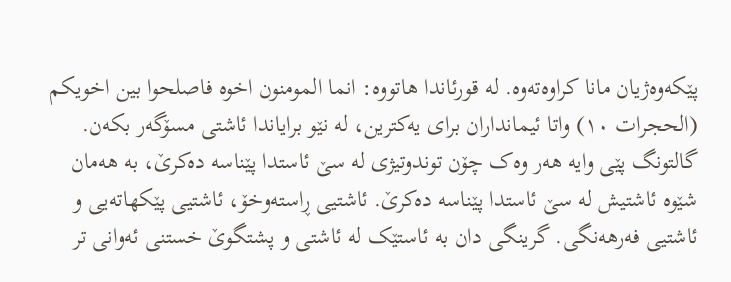پێکەوەژیان مانا کراوەتەوە. لە قورئاندا هاتووە: انما المومنون اخوە فاصلحوا بین اخویکم (الحجرات ١٠) واتا ئیمانداران برای یەکترین، لە نێو برایاندا ئاشتی مسۆگەر بکەن.
گالتونگ پێی وایە هەر وەک چۆن توندوتیژی لە سێ ئاستدا پێناسە دەکرێ، بە هەمان شێوە ئاشتیش لە سێ ئاستدا پێناسە دەکرێ. ئاشتیی ڕاستەوخۆ، ئاشتیی پێکهاتەیی و ئاشتیی فەرهەنگی. گرینگی دان بە ئاستێک لە ئاشتی و پشتگوێ خستنی ئەوانی تر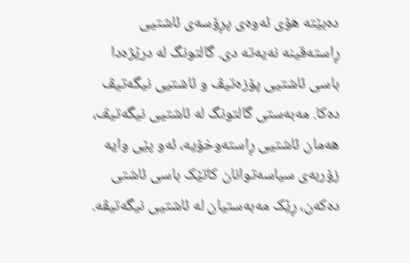دەبێتە هۆی ئەوەی پڕۆسەی ئاشتیی ڕاستەقینە نەیەتە دی. گالتونگ لە درێژەدا باسی ئاشتیی پۆزەتیڤ و ئاشتیی نیگەتیڤ دەکا. مەبەستی گالتونگ لە ئاشتیی نیگەتیڤ، هەمان ئاشتیی ڕاستەوخۆیە، ئەو پێی وایە زۆربەی سیاسەتوانان کاتێک باسی ئاشتی دەکەن، ڕێک مەبەستیان لە ئاشتیی نیگەتیڤە.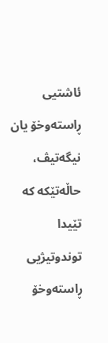ئاشتیی ڕاستەوخۆ یان نیگەتیڤ، حاڵەتێکە کە تێیدا توندوتیژیی ڕاستەوخۆ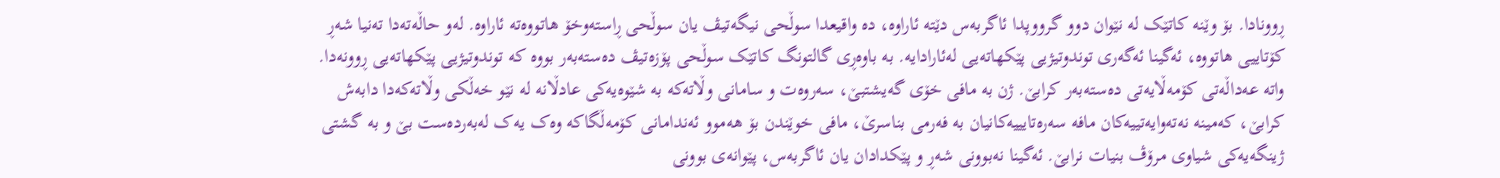ڕوونادا. بۆ وێنە کاتێک لە نێوان دوو گرووپدا ئاگربەس دێتە ئاراوە، دە واقیعدا سوڵحی نیگەتیڤ یان سوڵحی ڕاستەوخۆ هاتووەتە ئاراوە. لەو حاڵەتەدا تەنیا شەڕ کۆتاییی هاتووە، ئەگینا ئەگەری توندوتیژیی پێکهاتەیی لەئارادایە. بە باوەڕی گالتونگ کاتێک سوڵحی پۆزەتیڤ دەستەبەر بووە کە توندوتیژیی پێکهاتەیی ڕوونەدا. واتە عەداڵەتی کۆمەڵایەتی دەستەبەر کرابێ. ژن بە مافی خۆی گەیشتبێ، سەروەت و سامانی وڵاتەکە بە شێوەیەکی عادڵانە لە نێو خەڵکی وڵاتەکەدا دابەش کرابێ، کەمینە نەتەوایەتییەکان مافە سەرەتایییەکانیان بە فەرمی بناسرێ، مافی خوێندن بۆ هەموو ئەندامانی کۆمەڵگاکە وەک یەک لەبەردەست بێ و بە گشتی ژینگەیەکی شیاوی مرۆڤ بنیات نرابێ. ئەگینا نەبوونی شەڕ و پێکدادان یان ئاگربەس، پێوانەی بوونی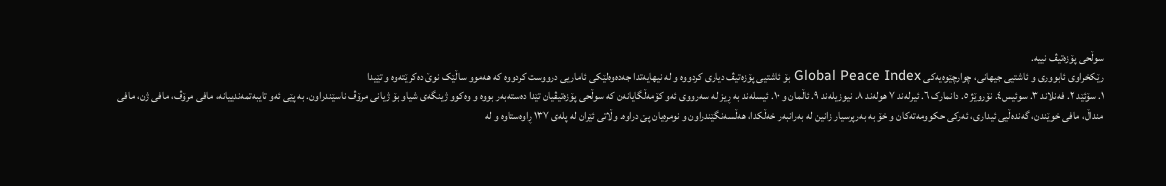سوڵحی پۆزەتیڤ نییە.
رێکخراوی ئابووری و ئاشتیی جیهانی، چوارچێوەیەکی Global Peace Index بۆ ئاشتیی پۆزەتیڤ دیاری کردووە و لە نیهایەتدا جەدەوەلێکی ئاماریی درووست کردووە کە هەموو ساڵێک نوێ دەکرێتەوە و تێیدا
١. سۆئێد ٢. فەنلاند ٣. سوئیس٤. نۆروێژ ٥. دانمارک ٦. ئیرلەند ٧ هولەند ٨. نیوزیلەند ٩. ئاڵمان و ١٠. ئیسلەند بە ڕیز لە سەرووی ئەو کۆمەڵگایانەن کە سوڵحی پۆزەتیڤیان تێدا دەستەبەر بووە و وەکوو ژینگەی شیاو بۆ ژیانی مرۆڤ ناسێندراون. بە پێی ئەو تایبەتمەندییانە، مافی مرۆڤ، مافی ژن، مافی منداڵ، مافی خوێندن، گەندەڵیی ئیداری، ئەرکی حکوومەتەکان و خۆ بە بەرپرسیار زانین لە بەرانبەر خەڵکدا، هەڵسەنگێندراون و نومرەیان پێ دراوە. وڵاتی ئێران لە پلەی ١٣٧ ڕاوەستاوە و لە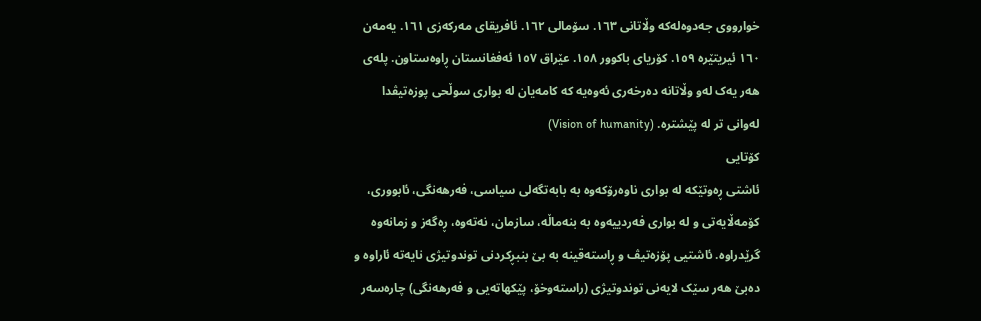خوارووی جەدوەلەکە وڵاتانی ١٦٣. سۆمالی ١٦٢. ئافریقای مەرکەزی ١٦١. یەمەن ١٦٠ ئیریتێرە ١٥٩. کۆریای باکوور ١٥٨. عێراق ١٥٧ ئەفغانستان ڕاوەستاون. پلەی هەر یەک لەو وڵاتانە دەرخەری ئەوەیە کە کامەیان لە بواری سوڵحی پوزەتیڤدا لەوانی تر لە پێشترە. (Vision of humanity)
کۆتایی
ئاشتی ڕەوتێکە لە بواری ناوەرۆکەوە بە بابەتگەلی سیاسی، فەرهەنگی، ئابووری، کۆمەڵایەتی و لە بواری فەردییەوە بە بنەماڵە، سازمان، نەتەوە، ڕەگەز و زمانەوە گرێدراوە. ئاشتیی پۆزەتیڤ و ڕاستەقینە بە بێ بنبڕکردنی توندوتیژی نایەتە ئاراوە و دەبێ هەر سێک لایەنی توندوتیژی (راستەوخۆ، پێکهاتەیی و فەرهەنگی) چارەسەر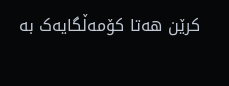کرێن هەتا کۆمەڵگایەک بە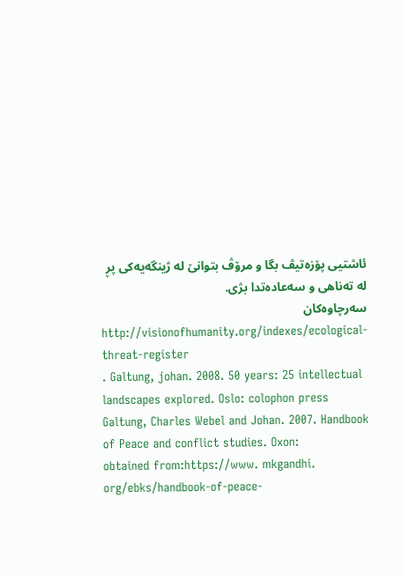ئاشتیی پۆزەتیڤ بگا و مرۆڤ بتوانێ لە ژینگەیەکی پڕ لە تەناهی و سەعادەتدا بژی.
سەرچاوەکان
http://visionofhumanity.org/indexes/ecological-threat-register
. Galtung, johan. 2008. 50 years: 25 intellectual landscapes explored. Oslo: colophon press
Galtung, Charles Webel and Johan. 2007. Handbook of Peace and conflict studies. Oxon:
obtained from:https://www. mkgandhi. org/ebks/handbook-of-peace-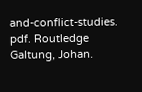and-conflict-studies. pdf. Routledge
Galtung, Johan.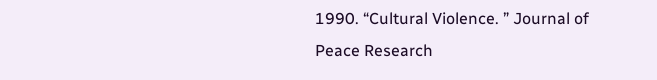1990. “Cultural Violence. ” Journal of Peace Research